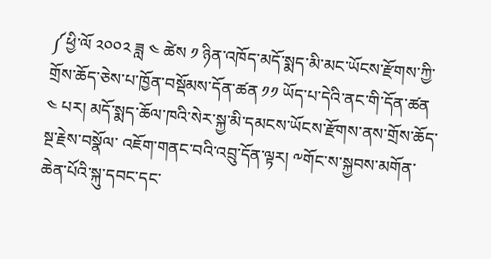༼ཕྱི་ལོ ༢༠༠༢ ཟླ ༤ ཚེས ༡ ཉིན་འཁོད་མདོ་སྨད་མི་མང་ཡོངས་རྫོགས་ཀྱི་གྲོས་ཆོད་ཅེས་པ་ཁྱོན་བསྡོམས་དོན་ཚན ༡༡ ཡོད་པ་དེའི་ནང་གི་དོན་ཚན ༤ པར། མདོ་སྨད་ཆོལ་ཁའི་སེར་སྐྱ་མི་དམངས་ཡོངས་རྫོགས་ནས་གྲོས་ཆོད་སྔ་རྗེས་བསྣོལ་ འཇོག་གནང་བའི་འབྲུ་དོན་ལྟར། ༸གོང་ས་སྐྱབས་མགོན་ཆེན་པོའི་སྐུ་དབང་དང་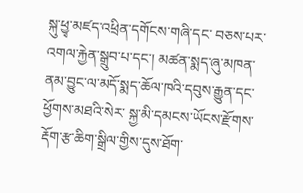སྐུ་ཕྱྭ་མཛད་འཕྲིན་དགོངས་གཞི་དང་ བཅས་པར་འགལ་རྐྱེན་སྒྲུབ་པ་དང་། མཚན་སྨད་ཞུ་མཁན་ནམ་བྱུང་ལ་མདོ་སྨད་ཆོལ་ཁའི་དབུས་རྒྱུན་དང་ཕྱོགས་མཐའི་སེར་ སྐྱ་མི་དམངས་ཡོངས་རྫོགས་རྡོག་རྩ་ཆིག་སྒྲིལ་གྱིས་དུས་ཐོག་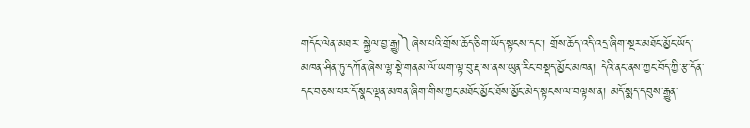གདོང་ལེན་མཐར་ སྐྱེལ་བྱ་རྒྱུ།༽ཞེས་པའི་གྲོས་ཆོད་ཅིག་ཡོད་སྟངས་དང་། གྲོས་ཆོད་འདི་འདྲ་ཞིག་སྔར་མཐོང་མྱོང་ཡོད་མཁན་ཤིན་ཏུ་དཀོན་ཞེས་ལྷ་སྡེ་གནམ་ལོ་ཡག་ལྟ་བུ་རྡ་ས་ནས་ཡུན་རིང་བསྡད་མྱོང་མཁན། དེའི་ནང་ནས་ཀྱང་བོད་ཀྱི་རྩ་དོན་དང་བཅས་པར་དོ་སྣང་ལྡན་མཁན་ཞིག་གིས་ཀྱང་མཐོང་མྱོང་ཐོས་མྱོང་མེད་སྟངས་ལ་བལྟས་ན། མདོ་སྨད་དབུས་རྒྱུན་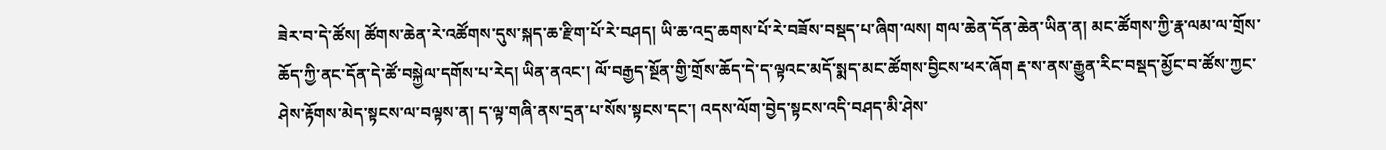ཟེར་བ་དེ་ཚོས། ཚོགས་ཆེན་རེ་འཚོགས་དུས་སྐད་ཆ་རྫིག་པོ་རེ་བཤད། ཡི་ཆ་འདྲ་ཆགས་པོ་རེ་བཟོས་བསྡད་པ་ཞིག་ལས། གལ་ཆེན་དོན་ཆེན་ཡིན་ན། མང་ཚོགས་ཀྱི་རྣ་ལམ་ལ་གྲོས་ཆོད་ཀྱི་ནང་དོན་དེ་ཚོ་བསྐྱེལ་དགོས་པ་རེད། ཡིན་ནའང་། ལོ་བརྒྱད་སྔོན་གྱི་གྲོས་ཆོད་དེ་ད་ལྟའང་མདོ་སྨད་མང་ཚོགས་བྱིངས་ཕར་ཞོག རྡ་ས་ནས་རྒྱུན་རིང་བསྡད་མྱོང་བ་ཚོས་ཀྱང་ཤེས་རྟོགས་མེད་སྟངས་ལ་བལྟས་ན། ད་ལྟ་གཞི་ནས་དྲན་པ་སོས་སྟངས་དང་། འདས་ལོག་བྱེད་སྟངས་འདི་བཤད་མི་ཤེས་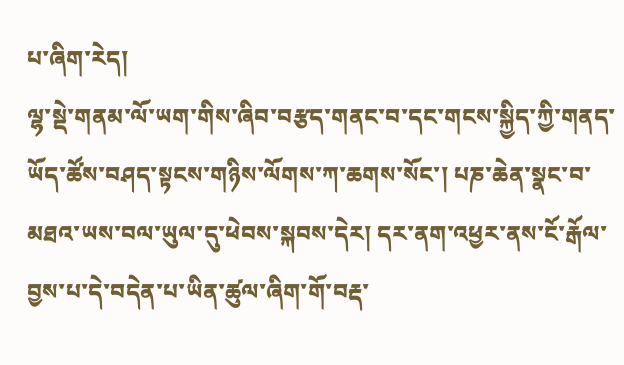པ་ཞིག་རེད།
ལྷ་སྡེ་གནམ་ལོ་ཡག་གིས་ཞིབ་བརྩད་གནང་བ་དང་གངས་སྐྱིད་ཀྱི་གནད་ཡོད་ཚོས་བཤད་སྟངས་གཉིས་ལོགས་ཀ་ཆགས་སོང་། པཎ་ཆེན་སྣང་བ་མཐའ་ཡས་བལ་ཡུལ་དུ་ཕེབས་སྐབས་དེར། དར་ནག་འཕྱར་ནས་ངོ་རྒོལ་བྱས་པ་དེ་བདེན་པ་ཡིན་ཚུལ་ཞིག་གོ་བརྡ་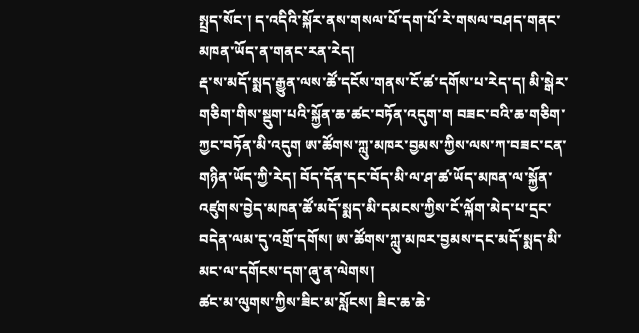སྤྲད་སོང་། ད་འདིའི་སྐོར་ནས་གསལ་པོ་དག་པོ་རེ་གསལ་བཤད་གནང་མཁན་ཡོད་ན་གནང་རན་རེད།
རྡ་ས་མདོ་སྨད་རྒྱུན་ལས་ཚོ་དངོས་གནས་ངོ་ཚ་དགོས་པ་རེད་ད། མི་སྒེར་གཅིག་གིས་སྡུག་པའི་སྐྱོན་ཆ་ཚང་བཏོན་འདུག་ག བཟང་བའི་ཆ་གཅིག་ཀྱང་བཏོན་མི་འདུག ཨ་ཚོགས་ཀླུ་མཁར་བྱམས་ཀྱིས་ལས་ཀ་བཟང་ངན་གཉིན་ཡོད་ཀྱི་རེད། བོད་དོན་དང་བོད་མི་ལ་ཤ་ཚ་ཡོད་མཁན་ལ་སྐྱོན་འཛུགས་བྱེད་མཁན་ཚོ་མདོ་སྨད་མི་དམངས་ཀྱིས་ངོ་ལྐོག་མེད་པ་དྲང་བདེན་ལམ་དུ་འགྲོ་དགོས། ཨ་ཚོགས་ཀླུ་མཁར་བྱམས་དང་མདོ་སྨད་མི་མང་ལ་དགོངས་དག་ཞུ་ན་ལེགས།
ཚང་མ་ལུགས་ཀྱིས་ཟིང་མ་སློངས། ཟིང་ཆ་ཆེ་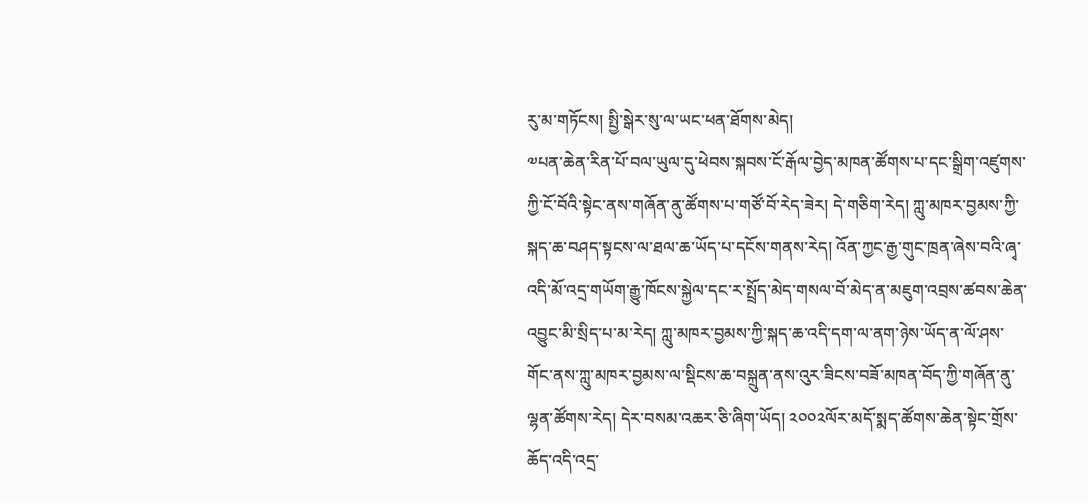རུ་མ་གཏོངས། སྤྱི་སྒེར་སུ་ལ་ཡང་ཕན་ཐོགས་མེད།
༧པན་ཆེན་རིན་པོ་བལ་ཡུལ་དུ་ཕེབས་སྐབས་ངོ་རྒོལ་བྱེད་མཁན་ཚོགས་པ་དང་སྒྲིག་འཛུགས་ཀྱི་ངོ་བོའི་སྟེང་ནས་གཞོན་ནུ་ཚོགས་པ་གཙོ་བོ་རེད་ཟེར། དེ་གཅིག་རེད། ཀླུ་མཁར་བྱམས་ཀྱི་སྐད་ཆ་བཤད་སྟངས་ལ་ཐལ་ཆ་ཡོད་པ་དངོས་གནས་རེད། འོན་ཀྱང་རྒྱ་གུང་ཁྲན་ཞེས་བའི་ཞྭ་འདི་མོ་འདྲ་གཡོག་རྒྱུ་ཁོངས་སྐྱེལ་དང་ར་སྤྲོད་མེད་གསལ་བོ་མེད་ན་མཇུག་འབྲས་ཚབས་ཆེན་འབྱུང་མི་སྲིད་པ་མ་རེད། ཀླུ་མཁར་བྱམས་ཀྱི་སྐད་ཆ་འདི་དག་ལ་ནག་ཉེས་ཡོད་ན་ལོ་ཤས་གོང་ནས་ཀླུ་མཁར་བྱམས་ལ་སྡིངས་ཆ་བསྐྲུན་ནས་འུར་ཟིངས་བཟོ་མཁན་བོད་ཀྱི་གཞོན་ནུ་ལྷན་ཚོགས་རེད། དེར་བསམ་འཆར་ཅི་ཞིག་ཡོད། ༢༠༠༢ལོར་མདོ་སྨད་ཚོགས་ཆེན་སྟེང་གྲོས་ཆོད་འདི་འདྲ་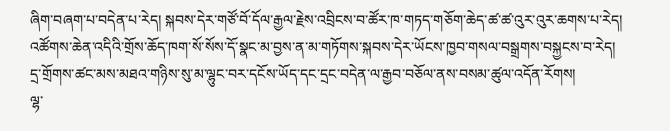ཞིག་བཞག་པ་བདེན་པ་རེད། སྐབས་དེར་གཙོ་བོ་དོལ་རྒྱལ་རྗེས་འབྲིངས་བ་ཚོར་ཁ་གཏད་གཅོག་ཆེད་ཚ་ཚ་འུར་འུར་ཆགས་པ་རེད། འཚོགས་ཆེན་འདིའི་གྲོས་ཆོད་ཁག་སོ་སོས་དོ་སྣང་མ་བྱས་ན་མ་གཏོགས་སྐབས་དེར་ཡོངས་ཁྱབ་གསལ་བསྒྲགས་བསྐྱངས་བ་རེད། དྲ་གྲོགས་ཚང་མས་མཐའ་གཉིས་སུ་མ་ལྷུང་བར་དངོས་ཡོད་དང་དྲང་བདེན་ལ་རྒྱབ་བཅོལ་ནས་བསམ་ཚུལ་འདོན་རོགས།
ལྷ་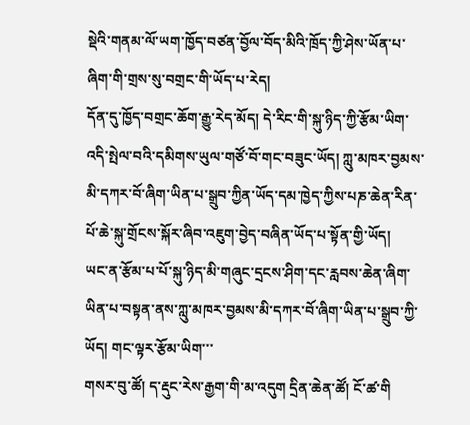སྡེའི་གནམ་ལོ་ཡག་ཁྱོད་བཙན་བྱོལ་བོད་མིའི་ཁྲོད་ཀྱི་ཤེས་ཡོན་པ་ཞིག་གི་གྲས་སུ་བགྲང་གི་ཡོད་པ་རེད།
དོན་དུ་ཁྱོད་བགྲང་ཆོག་རྒྱུ་རེད་མོད། དེ་རིང་གི་སྐུ་ཉིད་ཀྱི་རྩོམ་ཡིག་འདི་སྤེལ་བའི་དམིགས་ཡུལ་གཙོ་བོ་གང་བཟུང་ཡོད། ཀླུ་མཁར་བྱམས་མི་དཀར་བོ་ཞིག་ཡིན་པ་སྒྲུབ་ཀྱིན་ཡོད་དམ་ཁྱེད་ཀྱིས་པཎ་ཆེན་རིན་པོ་ཆེ་སྐུ་གྲོངས་སྐོར་ཞིབ་འཇུག་བྱེད་བཞིན་ཡོད་པ་སྟོན་གྱི་ཡོད།
ཡང་ན་རྩོམ་པ་པོ་སྐུ་ཉིད་མི་གཞུང་དྲངས་ཤིག་དང་རླབས་ཆེན་ཞིག་ཡིན་པ་བསྟན་ནས་ཀླུ་མཁར་བྱམས་མི་དཀར་བོ་ཞིག་ཡིན་པ་སྒྲུབ་ཀྱི་ཡོད། གང་ལྟར་རྩོམ་ཡིག་་་
གསར་བུ་ཚོ། ད་རྡུང་རེས་རྒྱག་གི་མ་འདུག དྲིན་ཆེན་ཚོ། ངོ་ཚ་གི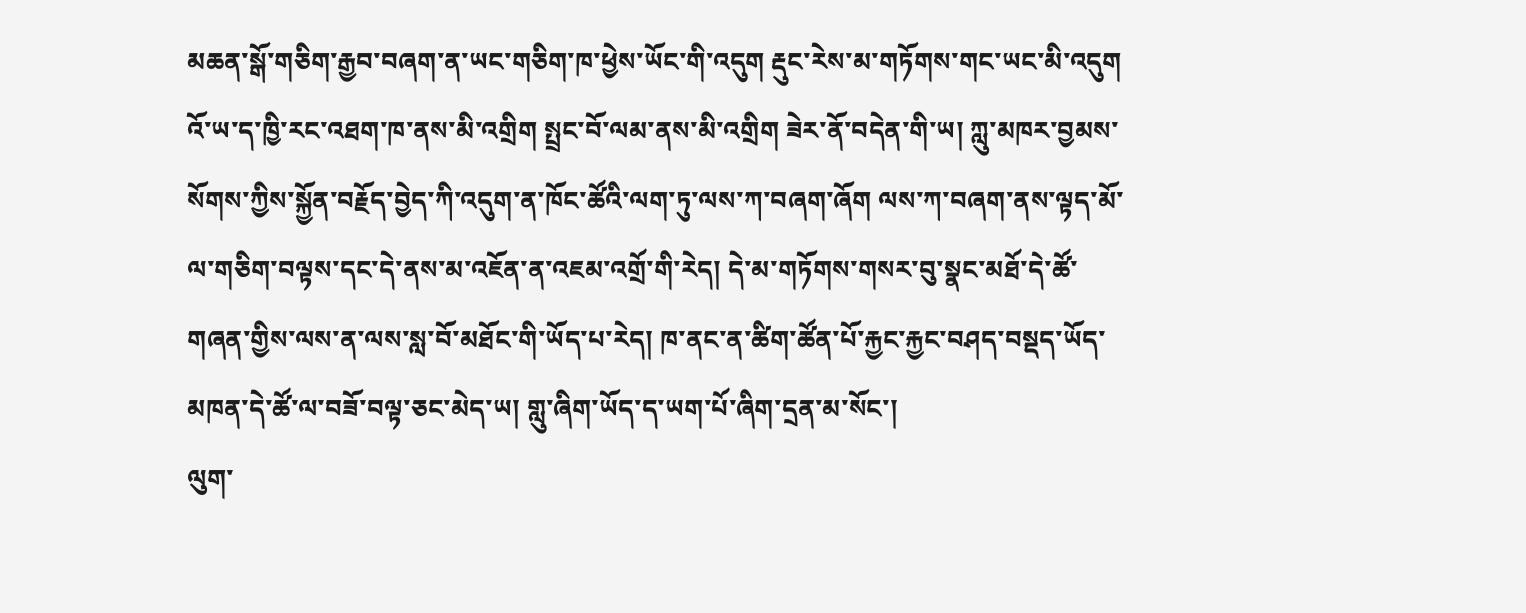མཆན་སྒོ་གཅིག་རྒྱབ་བཞག་ན་ཡང་གཅིག་ཁ་ཕྱེས་ཡོང་གི་འདུག རྡུང་རེས་མ་གཏོགས་གང་ཡང་མི་འདུག འོ་ཡ་ད་ཁྱི་རང་འཐག་ཁ་ནས་མི་འགྲིག སྤྲང་བོ་ལམ་ནས་མི་འགྲིག ཟེར་ནོ་བདེན་གི་ཡ། ཀླུ་མཁར་བྱམས་སོགས་ཀྱིས་སྐྱོན་བརྗོད་བྱེད་ཀི་འདུག་ན་ཁོང་ཚོའི་ལག་ཏུ་ལས་ཀ་བཞག་ཞོག ལས་ཀ་བཞག་ནས་ལྟད་མོ་ལ་གཅིག་བལྟས་དང་དེ་ནས་མ་འཇོན་ན་འཇམ་འགྲོ་གི་རེད། དེ་མ་གཏོགས་གསར་བུ་སྣང་མཐོ་དེ་ཚོ་གཞན་གྱིས་ལས་ན་ལས་སླ་བོ་མཐོང་གི་ཡོད་པ་རེད། ཁ་ནང་ན་ཚིག་ཚོན་པོ་རྐྱང་རྐྱང་བཤད་བསྡད་ཡོད་མཁན་དེ་ཚོ་ལ་བཟོ་བལྟ་ཅང་མེད་ཡ། གླུ་ཞིག་ཡོད་ད་ཡག་པོ་ཞིག་དྲན་མ་སོང་།
ལུག་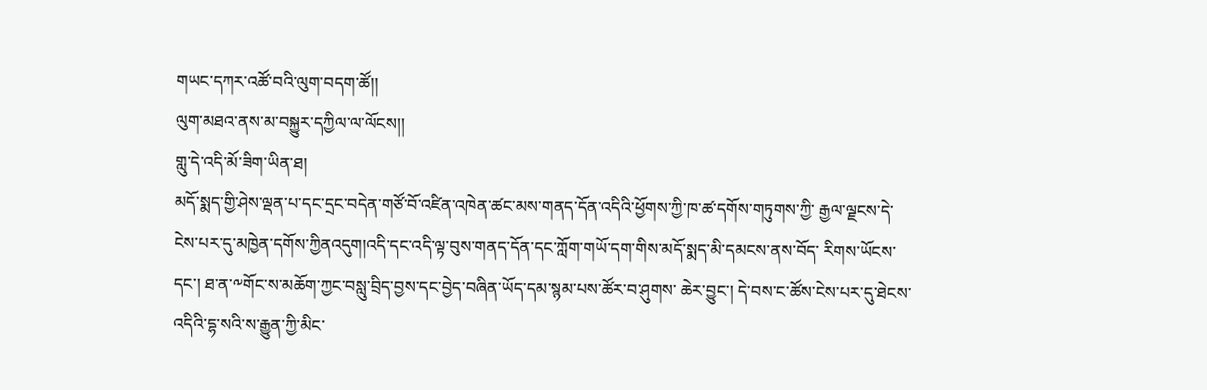གཡང་དཀར་འཚོ་བའི་ལུག་བདག་ཚོ།།
ལུག་མཐའ་ནས་མ་བསྐྱུར་དཀྱིལ་ལ་ལོངས།།
གླུ་དེ་འདི་མོ་ཟིག་ཡིན་ཐ།
མདོ་སྨད་གྱི་ཤེས་ལྡན་པ་དང་དྲང་བདེན་གཙོ་བོ་འཛིན་འཁེན་ཚང་མས་གནད་དོན་འདིའི་ཕྱོགས་ཀྱི་ཁ་ཚ་དགོས་གཏུགས་ཀྱི་ རྒྱལ་ལྗངས་དེ་ངེས་པར་དུ་མཁྱེན་དགོས་ཀྱིནའདུག།འདི་དང་འདི་ལྟ་བུས་གནད་དོན་དང་ཀློག་གཡོ་དག་གིས་མདོ་སྨད་མི་དམངས་ནས་བོད་ རིགས་ཡོངས་དང་། ཐ་ན་༸གོང་ས་མཆོག་ཀྱང་བསླུ་བྲིད་བྱས་དང་བྱེད་བཞིན་ཡོད་དམ་སྙམ་པས་ཚོར་བ་ཤུགས་ ཆེར་བྱུང་། དེ་བས་ང་ཚོས་ངེས་པར་དུ་ཐེངས་འདིའི་དྷ་སའི་ས་རྒྱུན་ཀྱི་མིང་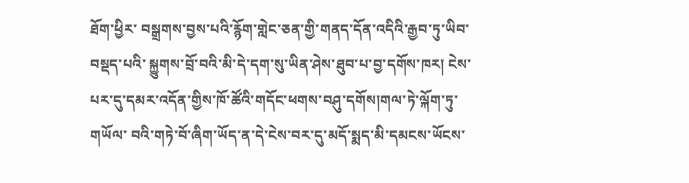ཐོག་ཕྱིར་ བསྒྲགས་བྱས་པའི་རྙོག་གླེང་ཅན་གྱི་གནད་དོན་འདིའི་རྒྱབ་ཏུ་ཡིབ་བསྡད་པའི་ སྐྱུགས་བྲོ་བའི་མི་དེ་དག་སུ་ཡིན་ཤེས་ཐུབ་པ་བྱ་དགོས་ཁར། ངེས་པར་དུ་དམར་འདོན་གྱིས་ཁོ་ཚོའི་གདོང་ཕགས་བཤུ་དགོས།གལ་ཏེ་ལྐོག་ཏུ་གཡོལ་ བའི་གཏེ་བོ་ཞིག་ཡོད་ན་དེ་ངེས་བར་དུ་མདོ་སྨད་མི་དམངས་ཡོངས་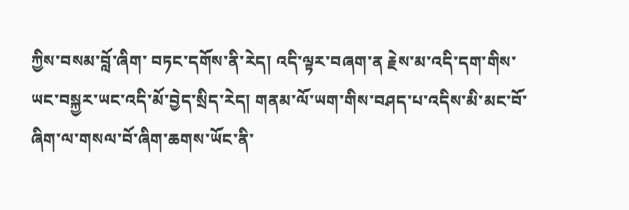ཀྱིས་བསམ་བློ་ཞིག་ བཏང་དགོས་ནི་རེད། འདི་ལྟར་བཞག་ན རྗེས་མ་འདི་དག་གིས་ཡང་བསྐྱར་ཡང་འདི་མོ་བྱེད་སྲིད་རེད། གནམ་ལོ་ཡག་གིས་བཤད་པ་འདིས་མི་མང་བོ་ཞིག་ལ་གསལ་བོ་ཞིག་ཆགས་ཡོང་ནི་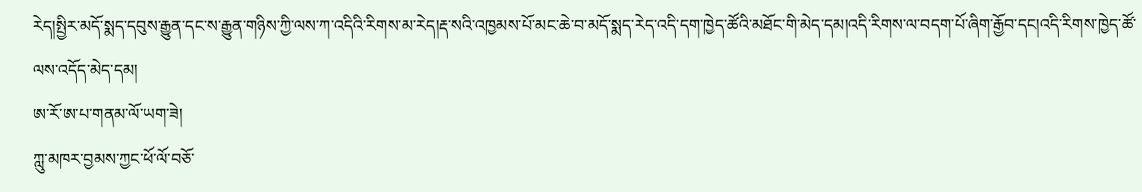རེད།སྤྱིར་མདོ་སྨད་དབུས་རྒྱུན་དང་ས་རྒྱུན་གཉིས་ཀྱི་ལས་ཀ་འདིའི་རིགས་མ་རེད།རྡ་སའི་འཁྱམས་པོ་མང་ཆེ་བ་མདོ་སྨད་རེད་འདི་དག་ཁྱེད་ཚོའི་མཐོང་གི་མེད་དམ།འདི་རིགས་ལ་བདག་པོ་ཞིག་རྒྱོབ་དང།འདི་རིགས་ཁྱེད་ཚོ་ལས་འདོད་མེད་དམ།
ཨ་རོ་ཨ་པ་གནམ་ལོ་ཡག་ཟེ།
ཀླུ་མཁར་བྱམས་ཀྱང་ཕོ་ལོ་བཅོ་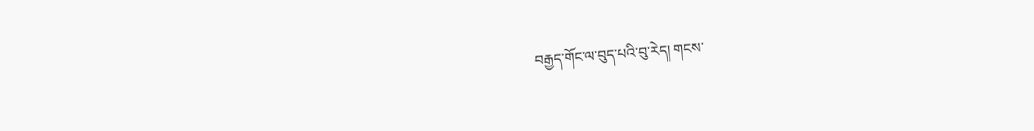བརྒྱད་གོང་ལ་བུད་པའི་བུ་རེད། གངས་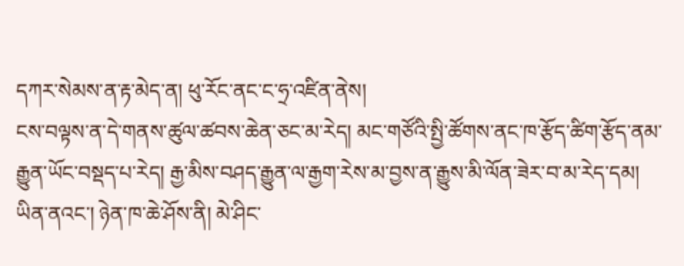དཀར་སེམས་ན་རྟ་མེད་ན། ཕུ་རོང་ནང་ང་ཧྲ་འཛིན་ནེས།
ངས་བལྟས་ན་དེ་གནས་ཚུལ་ཚབས་ཆེན་ཅང་མ་རེད། མང་གཙོའི་སྤྱི་ཚོགས་ནང་ཁ་རྩོད་ཚིག་རྩོད་ནམ་རྒྱུན་ཡོང་བསྡད་པ་རེད། རྒྱ་མིས་བཤད་རྒྱུན་ལ་རྒྱག་རེས་མ་བྱས་ན་རྒྱུས་མི་ལོན་ཟེར་བ་མ་རེད་དམ།
ཡིན་ནའང་། ཉེན་ཁ་ཆེ་ཤོས་ནི། མེ་ཤིང་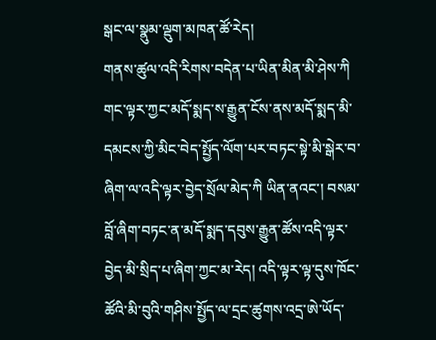སྒང་ལ་སྣུམ་ལྡུག་མཁན་ཚོ་རེད།
གནས་ཚུལ་འདི་རིགས་བདེན་པ་ཡིན་མིན་མི་ཤེས་ཀི གང་ལྟར་ཀྱང་མདོ་སྨད་ས་རྒྱུན་ངོས་ནས་མདོ་སྨད་མི་དམངས་ཀྱི་མིང་བེད་སྤྱོད་ལོག་པར་བཏང་སྟེ་མི་སྒེར་བ་ཞིག་ལ་འདི་ལྟར་བྱེད་སྲོལ་མེད་ཀི ཡིན་ནའང་། བསམ་བློ་ཞིག་བཏང་ན་མདོ་སྨད་དབུས་རྒྱུན་ཚོས་འདི་ལྟར་བྱེད་མི་སྲིད་པ་ཞིག་ཀྱང་མ་རེད། འདི་ལྟར་ལྟ་དུས་ཁོང་ཚོའི་མི་བུའི་གཤིས་སྤྱོད་ལ་དྲང་ཚུགས་འདྲ་ཨེ་ཡོད་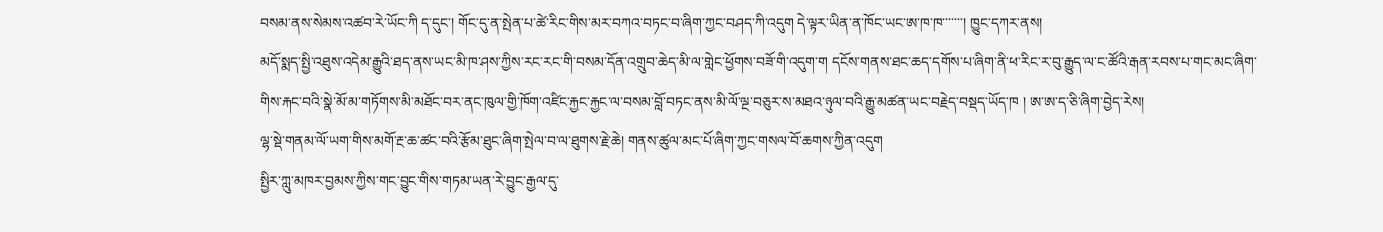བསམ་ནས་སེམས་འཚབ་རེ་ཡོང་ཀི ད་དུང་། གོང་དུ་ན་སྤེན་པ་ཚེ་རིང་གིས་མར་བཀའ་བཏང་བ་ཞིག་ཀྱང་བཤད་ཀི་འདུག དེ་ལྟར་ཡིན་ན་ཁོང་ཡང་ཨ་ཁ་ཁ་་་་་་་། ཁྱུང་དཀར་ནས།
མདོ་སྨད་སྤྱི་འཐུས་འདེམ་རྒྱུའི་ཐད་ནས་ཡང་མི་ཁ་ཤས་ཀྱིས་རང་རང་གི་བསམ་དོན་འགྲུབ་ཆེད་མི་ལ་གླེང་ཕྱོགས་བཟོ་གི་འདུག་ག དངོས་གནས་ཐང་ཆད་དགོས་པ་ཞིག་ནི་ཕ་རིང་ར་བུ་རྒྱུད་ལ་ང་ཚོའི་རྒན་རབས་པ་གང་མང་ཞིག་གིས་རྐང་བའི་སྣེ་མོ་མ་གཏོགས་མི་མཐོང་བར་ནང་ཁུལ་གྱི་ཁོག་འཛིང་རྐྱང་རྐྱང་ལ་བསམ་བློ་བཏང་ནས་མི་ལོ་ལྔ་བཅུར་ས་མཐའ་ཉུལ་བའི་རྒྱུ་མཚན་ཡང་བརྗེད་བསྡད་ཡོད་ཁ ། ཨ་ཨ་ད་ཅི་ཞིག་བྱེད་རེས།
ལྷ་སྡེ་གནམ་ལོ་ཡག་གིས་མགོ་རྔ་ཆ་ཚང་བའི་རྩོམ་ཐུང་ཞིག་སྤེལ་བ་ལ་ཐུགས་རྗེ་ཆེ། གནས་ཚུལ་མང་པོ་ཞིག་ཀྱང་གསལ་བོ་ཆགས་ཀྱིན་འདུག
སྤྱིར་ཀླུ་མཁར་བྱམས་ཀྱིས་གང་བྱུང་གིས་གཏམ་ཡན་རེ་བྱུང་རྒྱལ་དུ་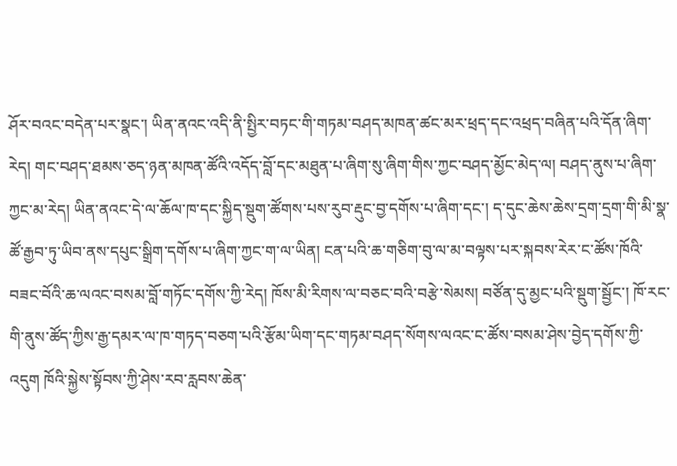ཤོར་བའང་བདེན་པར་སྣང་། ཡིན་ནའང་འདི་ནི་སྤྱིར་བཏང་གི་གཏམ་བཤད་མཁན་ཚང་མར་ཕྲད་དང་འཕྲད་བཞིན་པའི་དོན་ཞིག་རེད། གང་བཤད་ཐམས་ཅད་ཉན་མཁན་ཚོའི་འདོད་བློ་དང་མཐུན་པ་ཞིག་སུ་ཞིག་གིས་ཀྱང་བཤད་མྱོང་མེད་ལ། བཤད་ནུས་པ་ཞིག་ཀྱང་མ་རེད། ཡིན་ནའང་དེ་ལ་ཆོལ་ཁ་དང་སྐྱིད་སྡུག་ཚོགས་པས་རུབ་རྡུང་བྱ་དགོས་པ་ཞིག་དང་། ད་དུང་ཆེས་ཆེས་དྲག་དྲག་གི་མི་སྣ་ཚོ་རྒྱབ་ཏུ་ཡིབ་ནས་དཔུང་སྒྲིག་དགོས་པ་ཞིག་ཀྱང་ག་ལ་ཡིན། ངན་པའི་ཆ་གཅིག་བུ་ལ་མ་བལྟས་པར་སྐབས་རེར་ང་ཚོས་ཁོའི་བཟང་བོའི་ཆ་ལའང་བསམ་བློ་གཏོང་དགོས་ཀྱི་རེད། ཁོས་མི་རིགས་ལ་བཅང་བའི་བརྩེ་སེམས། བཙོན་དུ་མྱང་པའི་སྡུག་སྦྱོང་། ཁོ་རང་གི་ནུས་ཚོད་ཀྱིས་རྒྱ་དམར་ལ་ཁ་གཏད་བཅག་པའི་རྩོམ་ཡིག་དང་གཏམ་བཤད་སོགས་ལའང་ང་ཚོས་བསམ་ཤེས་བྱེད་དགོས་ཀྱི་འདུག ཁོའི་སྐྱེས་སྟོབས་ཀྱི་ཤེས་རབ་རླབས་ཆེན་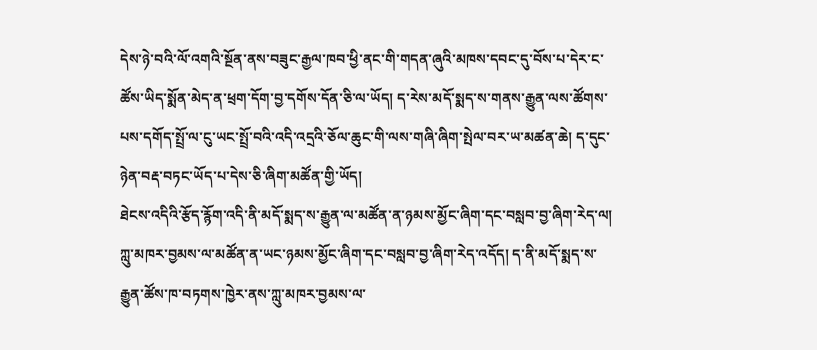དེས་ཉེ་བའི་ལོ་འགའི་སྔོན་ནས་བཟུང་རྒྱལ་ཁབ་ཕྱི་ནང་གི་གདན་ཞུའི་མཁས་དབང་དུ་བོས་པ་དེར་ང་ཚོས་ཡིད་སྨོན་མེད་ན་ཕྲག་དོག་བྱ་དགོས་དོན་ཅི་ལ་ཡོད། ད་རེས་མདོ་སྨད་ས་གནས་རྒྱུན་ལས་ཚོགས་པས་དགོད་སྤྲོ་ལ་ངུ་ཡང་སྤྲོ་བའི་འདི་འདྲའི་ཅོལ་ཆུང་གི་ལས་གཞི་ཞིག་སྤེལ་བར་ཡ་མཚན་ཆེ། ད་དུང་ཉེན་བརྡ་བཏང་ཡོད་པ་དེས་ཅི་ཞིག་མཚོན་གྱི་ཡོད།
ཐེངས་འདིའི་རྩོད་རྙོག་འདི་ནི་མདོ་སྨད་ས་རྒྱུན་ལ་མཚོན་ན་ཉམས་མྱོང་ཞིག་དང་བསླབ་བྱ་ཞིག་རེད་ལ། ཀླུ་མཁར་བྱམས་ལ་མཚོན་ན་ཡང་ཉམས་མྱོང་ཞིག་དང་བསླབ་བྱ་ཞིག་རེད་འདོད། ད་ནི་མདོ་སྨད་ས་རྒྱུན་ཚོས་ཁ་བཏགས་ཁྱེར་ནས་ཀླུ་མཁར་བྱམས་ལ་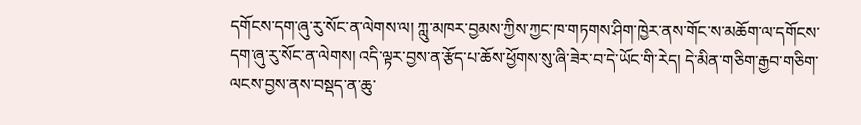དགོངས་དག་ཞུ་རུ་སོང་ན་ལེགས་ལ། ཀླུ་མཁར་བྱམས་ཀྱིས་ཀྱང་ཁ་གཏགས་ཤིག་ཁྱེར་ནས་གོང་ས་མཆོག་ལ་དགོངས་དག་ཞུ་རུ་སོང་ན་ལེགས། འདི་ལྟར་བྱས་ན་རྩོད་པ་ཆོས་ཕྱོགས་སུ་ཞི་ཟེར་བ་དེ་ཡོང་གི་རེད། དེ་མིན་གཅིག་རྒྱབ་གཅིག་ལངས་བྱས་ནས་བསྡད་ན་ཆུ་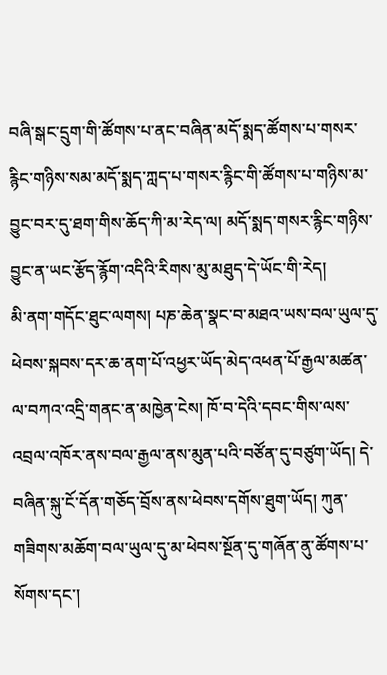བཞི་སྒང་དྲུག་གི་ཚོགས་པ་ནང་བཞིན་མདོ་སྨད་ཚོགས་པ་གསར་རྙིང་གཉིས་སམ་མདོ་སྨད་ཀླད་པ་གསར་རྙིང་གི་ཚོགས་པ་གཉིས་མ་བྱུང་བར་དུ་ཐག་གིས་ཆོད་ཀི་མ་རེད་ལ། མདོ་སྨད་གསར་རྙིང་གཉིས་བྱུང་ན་ཡང་རྩོད་རྙོག་འདིའི་རིགས་མུ་མཐུད་དེ་ཡོང་གི་རེད།
མི་ནག་གདོང་ཐུང་ལགས། པཎ་ཆེན་སྣང་བ་མཐའ་ཡས་བལ་ཡུལ་དུ་ཕེབས་སྐབས་དར་ཆ་ནག་པོ་འཕྱར་ཡོད་མེད་འཕན་པོ་རྒྱལ་མཚན་ལ་བཀའ་འདྲི་གནང་ན་མཁྱེན་ངེས། ཁོ་བ་དེའི་དབང་གིས་ལས་འབྲལ་འཁོར་ནས་བལ་རྒྱལ་ནས་མུན་པའི་བཙོན་དུ་བཙུག་ཡོད། དེ་བཞིན་སྐུ་ངོ་དོན་གཅོད་བྲོས་ནས་ཕེབས་དགོས་ཐུག་ཡོད། ཀུན་གཟིགས་མཆོག་བལ་ཡུལ་དུ་མ་ཕེབས་སྔོན་དུ་གཞོན་ནུ་ཚོགས་པ་སོགས་དང་།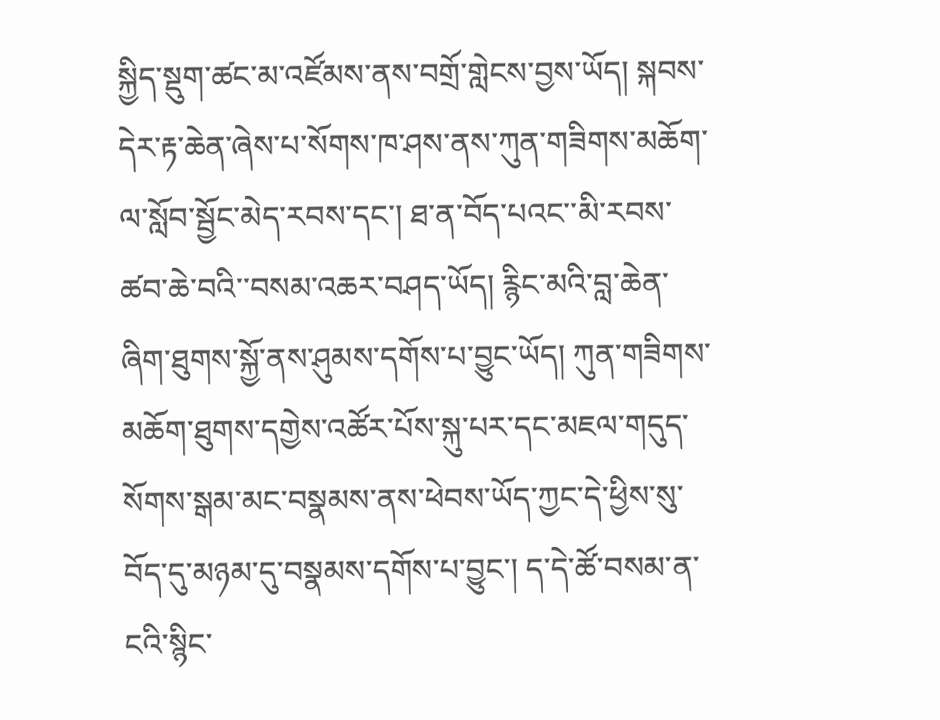སྐྱིད་སྡུག་ཚང་མ་འཛོམས་ནས་བགྲོ་གླེངས་བྱས་ཡོད། སྐབས་དེར་རྟ་ཆེན་ཞེས་པ་སོགས་ཁ་ཤས་ནས་ཀུན་གཟིགས་མཆོག་ལ་སློབ་སྦྱོང་མེད་རབས་དང་། ཐ་ན་བོད་པའང་་མི་རབས་ཚབ་ཆེ་བའི་་བསམ་འཆར་བཤད་ཡོད། རྙིང་མའི་བླ་ཆེན་ཞིག་ཐུགས་སྐྱོ་ནས་ཤུམས་དགོས་པ་བྱུང་ཡོད། ཀུན་གཟིགས་མཆོག་ཐུགས་དགྱེས་འཚོར་པོས་སྐུ་པར་དང་མཇལ་གདུད་སོགས་སྒམ་མང་བསྣམས་ནས་ཕེབས་ཡོད་ཀྱང་དེ་ཕྱིས་སུ་བོད་དུ་མཉམ་དུ་བསྣམས་དགོས་པ་བྱུང་། ད་དེ་ཚོ་བསམ་ན་ངའི་སྙིང་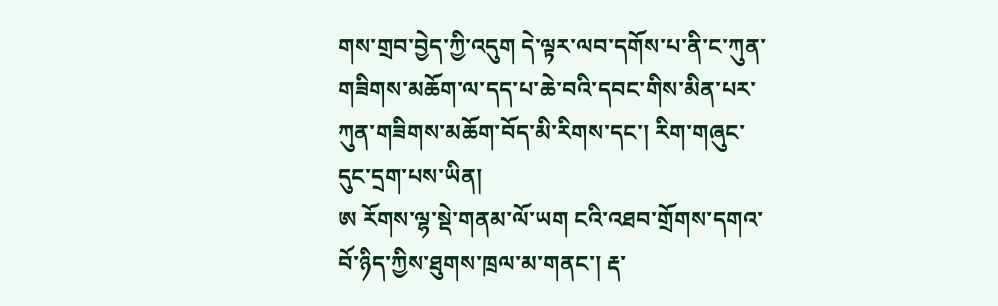གས་གྲབ་བྱེད་ཀྱི་འདུག དེ་ལྟར་ལབ་དགོས་པ་ནི་ང་ཀུན་གཟིགས་མཆོག་ལ་དད་པ་ཆེ་བའི་དབང་གིས་མིན་པར་ཀུན་གཟིགས་མཆོག་བོད་མི་རིགས་དང་། རིག་གཞུང་དུང་དྲག་པས་ཡིན།
ཨ རོགས་ལྷ་སྡེ་གནམ་ལོ་ཡག ངའི་འཐབ་གྲོགས་དགའ་བོ་ཉིད་ཀྱིས་ཐུགས་ཁྲལ་མ་གནང་། རྡ་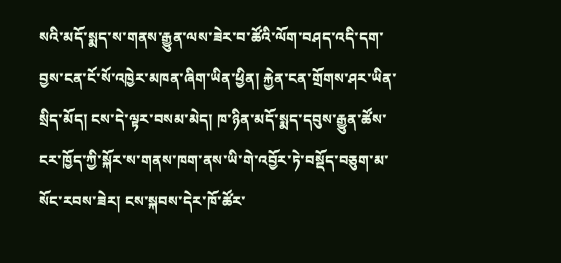སའི་མདོ་སྨད་ས་གནས་རྒྱུན་ལས་ཟེར་བ་ཚོའི་ལོག་བཤད་འདི་དག་བྱས་ངན་ངོ་སོ་འཁྱེར་མཁན་ཞིག་ཡིན་ཕྱིན། རྐྱེན་ངན་གྲོགས་ཤར་ཡིན་སྲིད་མོད། ངས་དེ་ལྟར་བསམ་མེད། ཁ་ཉིན་མདོ་སྨད་དབུས་རྒྱུན་ཚོས་ངར་ཁྱོད་ཀྱི་སྐོར་ས་གནས་ཁག་ནས་ཡི་གེ་འབྱོར་ཏེ་བསྡོད་བཅུག་མ་སོང་རབས་ཟེར། ངས་སྐབས་དེར་ཁོ་ཚོར་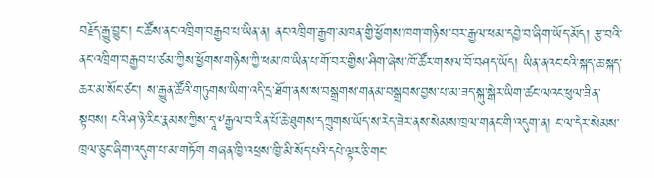བརྗོད་རྒྱུ་བྱུང་། ང་ཚོས་ནང་འཁྲིག་བརྒྱབ་པ་ཡིན་ན། ནང་འཁྲིག་རྒྱག་མཁན་གྱི་ཕྱོགས་ཁག་གཉིས་བར་རྒྱལ་ཕམ་དབྱེ་བ་ཞིག་ཡོད་མོད། རྩ་བའི་ནང་འཁྲིག་བརྒྱབ་པ་ཙམ་ཀྱིས་ཕྱོགས་གཉིས་ཀྱི་ཕམ་ཁ་ཡིན་པ་གོ་བར་གྱིས་ཤིག་ཞེས་ཁོ་ཚོར་གསལ་བོ་བཤད་ཡོད། ཡིན་ནའང་ངའི་སྐད་ཆ་སྐད་ཆར་མ་སོང་ཙང་། ས་རྒྱུན་ཚོའི་གཏུགས་ཡིག་འདི་དྲ་ཐོག་ནས་ས་བསྒྲགས་གནམ་བསྒྲབས་བྱས་པ་མ་ཟད་སྐུ་སྒེར་ཡིག་ཚང་ལའང་ཕུལ་ཟིན་སྟབས། ངའི་ཤ་ཉེ་རིང་རྣམས་ཀྱིས་དཱ་༸རྒྱལ་བ་རིན་པོ་ཆེ་ཐུགས་དཀྲུགས་ཡོད་ས་རེད་ཟེར་ནས་སེམས་ཁྲལ་གནང་གི་འདུག་ན། ང་ལ་དེར་སེམས་ཁྲལ་ཅུང་ཞིག་འདུག་པ་མ་གཏོག གཞན་ཁྱི་འཕྲས་ཁྱི་མི་སོད་པའི་དཔེ་ལྟར་ཅི་གང་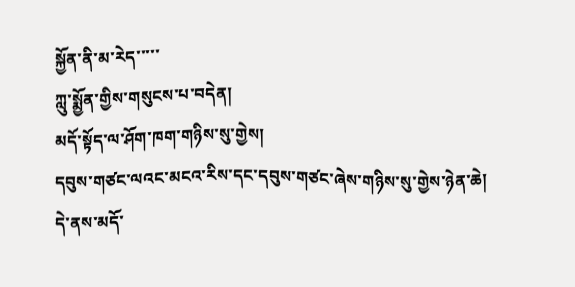སྐྱོན་ནི་མ་རེད་་་་་
ཀླུ་སྨྱོན་གྱིས་གསུངས་པ་བདེན།
མདོ་སྟོད་ལ་ཤོག་ཁག་གཉིས་སུ་གྱེས།
དབུས་གཙང་ལའང་མངའ་རིས་དང་དབུས་གཙང་ཞེས་གཉིས་སུ་གྱེས་ཉེན་ཆེ།
དེ་ནས་མདོ་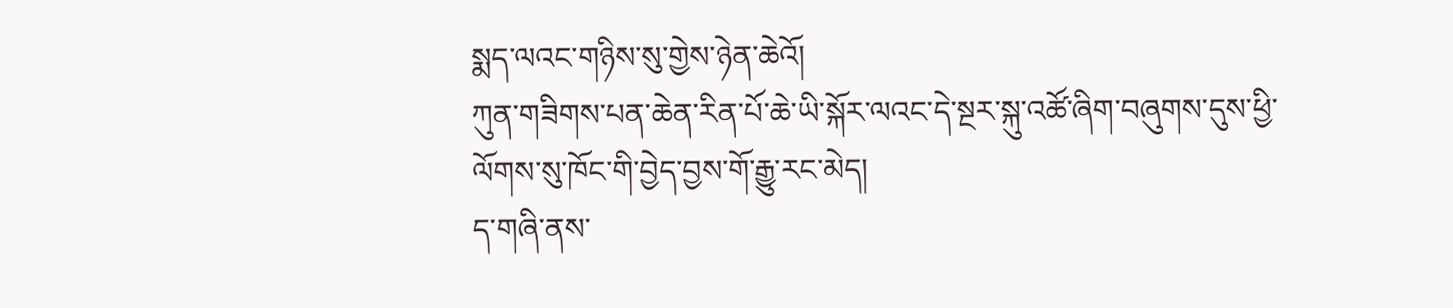སྨད་ལའང་གཉིས་སུ་གྱེས་ཉེན་ཆེའོ།
ཀུན་གཟིགས་པན་ཆེན་རིན་པོ་ཆེ་ཡི་སྐོར་ལའང་དེ་སྔར་སྐུ་འཚོ་ཞིག་བཞུགས་དུས་ཕྱི་ལོགས་སུ་ཁོང་གི་བྱེད་བྱས་གོ་རྒྱུ་རང་མེད།
ད་གཞི་ནས་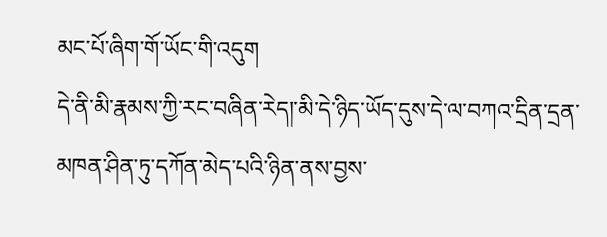མང་པོ་ཞིག་གོ་ཡོང་གི་འདུག
དེ་ནི་མི་རྣམས་ཀྱི་རང་བཞིན་རེད།་མི་དེ་ཉིད་ཡོད་དུས་དེ་ལ་བཀའ་དྲིན་དྲན་མཁན་ཤིན་ཏུ་དཀོན་མེད་པའི་ཉིན་ནས་བྱས་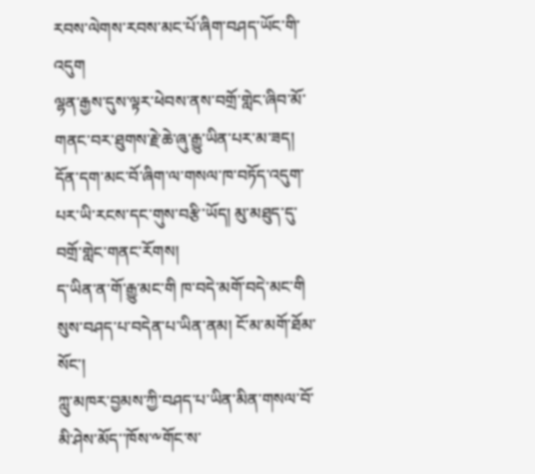རབས་ལེགས་རབས་མང་པོ་ཞིག་བཤད་ཡོང་གི་འདུག
ལྷན་རྒྱས་དུས་ལྟར་ཕེབས་ནས་བགྲོ་གླེང་ཞིབ་མོ་གནང་བར་ཐུགས་རྗེ་ཆེ་ཞུ་རྒྱུ་ཡིན་པར་མ་ཟད། དོན་དག་མང་བོ་ཞིག་ལ་གསལ་ཁ་བཏོད་འདུག་པར་ཡི་རངས་དང་གུས་བརྩི་ཡོད། མུ་མཐུད་དུ་བགྲོ་གླེང་གནང་རོགས།
ད་ཡིན་ན་གོ་རྒྱུ་མང་གི ཁ་བདེ་མགོ་བདེ་མང་གི སུས་བཤད་པ་བདེན་པ་ཡིན་ནམ། ངོ་མ་མགོ་ཐོམ་སོང་།
ཀླུ་མཁར་བྱམས་ཀྱི་བཤད་པ་ཡིན་མིན་གསལ་བོ་མི་ཤེས་མོད་་ཁོས་༸གོང་ས་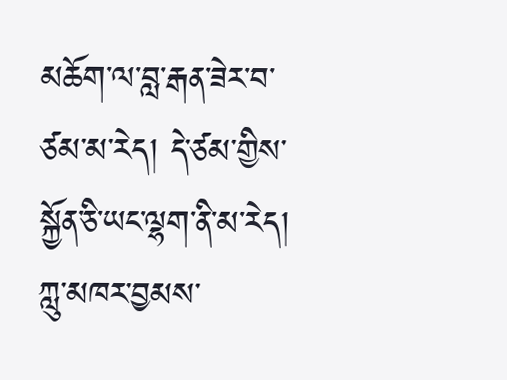མཆོག་ལ་བླ་རྒན་ཟེར་བ་ཙམ་མ་རེད། དེ་ཙམ་གྱིས་སྐྱོན་ཅི་ཡང་ལྷག་ནི་མ་རེད། ཀླུ་མཁར་བྱམས་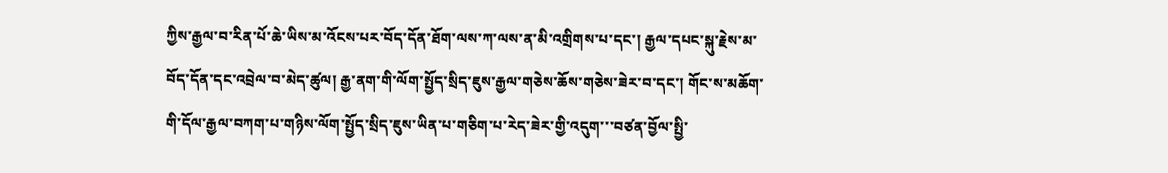ཀྱིས་རྒྱལ་བ་རིན་པོ་ཆེ་ཡིས་མ་འོངས་པར་བོད་དོན་ཐོག་ལས་ཀ་ལས་ན་མི་འགྲིགས་པ་དང་། རྒྱལ་དཔང་སྐུ་རྗེས་མ་བོད་དོན་དང་འབྲེལ་བ་མེད་ཚུལ། རྒྱ་ནག་གི་ལོག་སྤྱོད་སྲིད་ཇུས་རྒྱལ་གཅེས་ཆོས་གཅེས་ཟེར་བ་དང་། གོང་ས་མཆོག་གི་དོལ་རྒྱལ་བཀག་པ་གཉིས་ལོག་སྤྱོད་སྲིད་ཇུས་ཡིན་པ་གཅིག་པ་རེད་ཟེར་གྱི་འདུག་་་བཙན་བྱོལ་སྤྱི་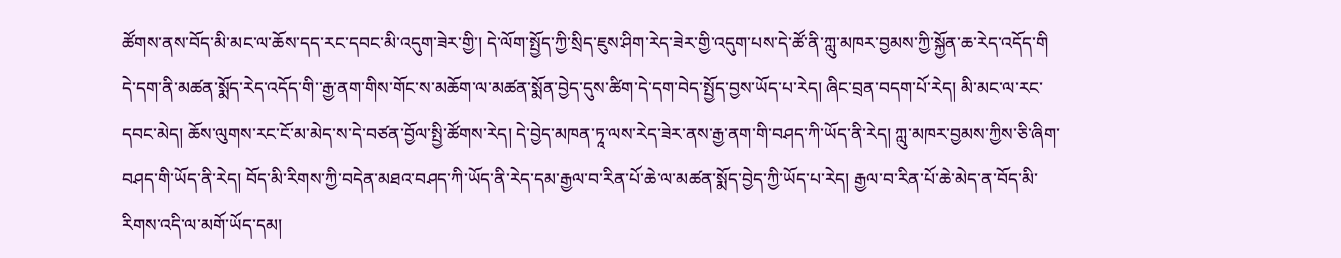ཚོགས་ནས་བོད་མི་མང་ལ་ཆོས་དད་རང་དབང་མི་འདུག་ཟེར་གྱི་། དེ་ལོག་སྤྱོད་ཀྱི་སྲིད་ཇུས་ཤིག་རེད་ཟེར་གྱི་འདུག་པས་དེ་ཚོ་ནི་ཀླུ་མཁར་བྱམས་ཀྱི་སྐྱོན་ཆ་རེད་འདོད་གི དེ་དག་ནི་མཚན་སྨོད་རེད་འདོད་གི་་རྒྱ་ནག་གིས་གོང་ས་མཆོག་ལ་མཚན་སྨོན་བྱེད་དུས་ཚིག་དེ་དག་བེད་སྤྱོད་བྱས་ཡོད་པ་རེད། ཞིང་བྲན་བདག་པོ་རེད། མི་མང་ལ་རང་དབང་མེད། ཆོས་ལུགས་རང་ངོ་མ་མེད་ས་དེ་བཙན་བྱོལ་སྤྱི་ཚོགས་རེད། དེ་བྱེད་མཁན་ཏཱ་ལས་རེད་ཟེར་ནས་རྒྱ་ནག་གི་བཤད་ཀི་ཡོད་ནི་རེད། ཀླུ་མཁར་བྱམས་ཀྱིས་ཅི་ཞིག་བཤད་གི་ཡོད་ནི་རེད། བོད་མི་རིགས་ཀྱི་བདེན་མཐའ་བཤད་ཀི་ཡོད་ནི་རེད་དམ་རྒྱལ་བ་རིན་པོ་ཆེ་ལ་མཚན་སྨོད་བྱེད་ཀྱི་ཡོད་པ་རེད། རྒྱལ་བ་རིན་པོ་ཆེ་མེད་ན་བོད་མི་རིགས་འདི་ལ་མགོ་ཡོད་དམ།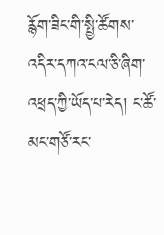རྙོག་ཟིང་གི་སྤྱི་ཚོགས་འདིར་དཀའ་ངལ་ཅི་ཞིག་འཕྲད་ཀྱི་ཡོད་པ་རེད། ང་ཚོ་མང་གཙོ་རང་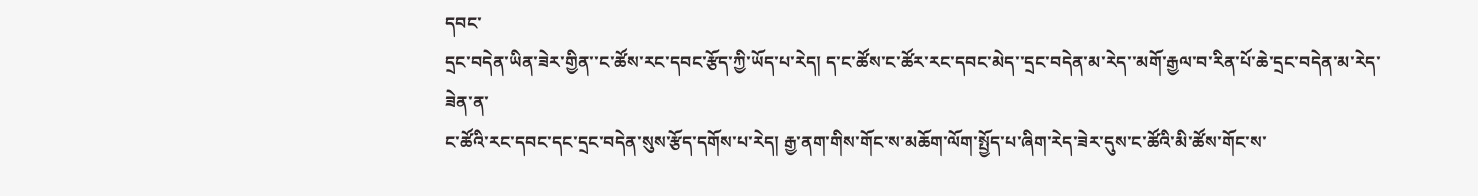དབང་
དྲང་བདེན་ཡིན་ཟེར་གྱིན་་ང་ཚོས་རང་དབང་རྩོད་ཀྱི་ཡོད་པ་རེད། ད་ང་ཚོས་ང་ཚོར་རང་དབང་མེད་་དྲང་བདེན་མ་རེད་་མགོ་རྒྱལ་བ་རིན་པོ་ཆེ་དྲང་བདེན་མ་རེད་ཟེན་ན་
ང་ཚོའི་རང་དབང་དང་དྲང་བདེན་སུས་རྩོད་དགོས་པ་རེད། རྒྱ་ནག་གིས་གོང་ས་མཆོག་ལོག་སྤྱོད་པ་ཞིག་རེད་ཟེར་དུས་ང་ཚོའི་མི་ཚོས་གོང་ས་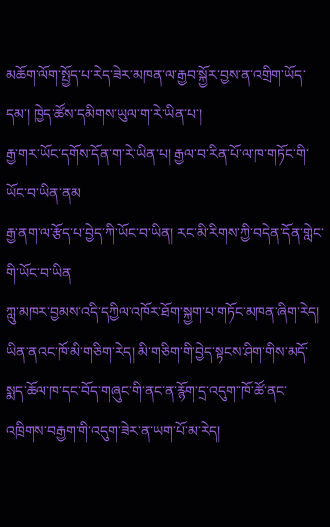མཆོག་ལོག་སྤྱོད་པ་རེད་ཟེར་མཁན་ལ་རྒྱབ་སྐྱོར་བྱས་ན་འགྲིག་ཡོད་དམ་། ཁྱེད་ཚོས་དམིགས་ཡུལ་ག་རེ་ཡིན་པ་།
རྒྱ་གར་ཡོང་དགོས་དོན་ག་རེ་ཡིན་པ། རྒྱལ་བ་རིན་པོ་ལ་ཁ་གཏོང་གི་ཡོང་བ་ཡིན་ནམ
རྒྱ་ནག་ལ་རྩོད་པ་བྱེད་ཀི་ཡོང་བ་ཡིན། རང་མི་རིགས་ཀྱི་བདེན་དོན་གླེང་གི་ཡོང་བ་ཡིན
ཀླུ་མཁར་བྱམས་འདི་དཀྱིལ་འཁོར་ཐོག་སྐྱག་པ་གཏོང་མཁན་ཞིག་རེད། ཡིན་ནའང་ཁོ་མི་གཅིག་རེད། མི་གཅིག་གི་བྱེད་སྟངས་ཤིག་གིས་མདོ་སྨད་ཆོལ་ཁ་དང་བོད་གཞུང་གི་ནང་ན་རྙོག་དྲ་འདུག་་ཁོ་ཚོ་ནང་འཁྲིགས་བརྒྱག་གི་འདུག་ཟེར་ན་ཡག་པོ་མ་རེད།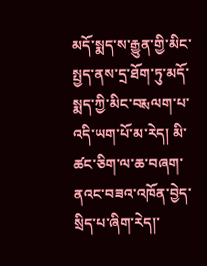མདོ་སྨད་ས་རྒྱུན་གྱི་མིང་སྤྱད་ནས་དྲ་ཐོག་ཏུ་མདོ་སྨད་ཀྱི་མིང་བརྶལག་པ་འདི་ཡག་པོ་མ་རེད། མི་ཚང་ཅིག་ལ་ཆ་བཞག་ནའང་བཟའ་འཁོན་བྱེད་སྲིད་པ་ཞིག་རེད།་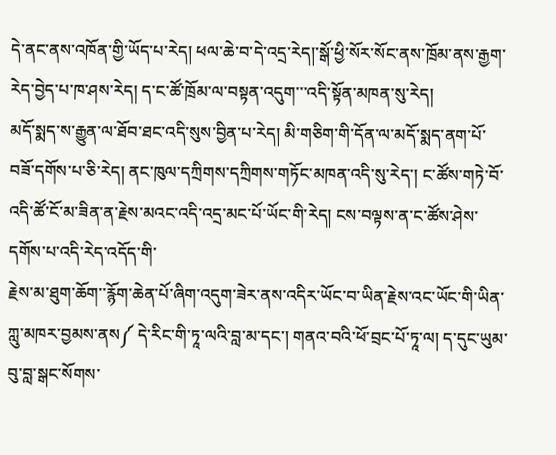དེ་ནང་ནས་འཁོན་གྱི་ཡོད་པ་རེད། ཕལ་ཆེ་བ་དེ་འདྲ་རེད།་སྒོ་ཕྱི་སོར་སོང་ནས་ཁྲོམ་ནས་རྒྱག་རེད་བྱེད་པ་ཁ་ཤས་རེད། ད་ང་ཚོ་ཁྲོམ་ལ་བསྟན་འདུག་་་འདི་སྟོན་མཁན་སུ་རེད།
མདོ་སྨད་ས་རྒྱུན་ལ་ཐོབ་ཐང་འདི་སུས་བྱིན་པ་རེད། མི་གཅིག་གི་དོན་ལ་མདོ་སྨད་ནག་པོ་བཟོ་དགོས་པ་ཅི་རེད། ནང་ཁུལ་དཀྲིགས་དཀྲིགས་གཏོང་མཁན་འདི་སུ་རེད་། ང་ཚོས་གཏེ་བོ་འདི་ཚོ་ངོ་མ་ཟིན་ན་རྗེས་མའང་འདི་འདྲ་མང་པོ་ཡོང་གི་རེད། ངས་བལྟས་ན་ང་ཚོས་ཤེས་དགོས་པ་འདི་རེད་འདོད་གི་
རྗེས་མ་ཐུག་ཆོག་་རྙོག་ཆེན་པོ་ཞིག་འདུག་ཟེར་ནས་འདིར་ཡོང་བ་ཡིན་རྗེས་འང་ཡོང་གི་ཡིན་
ཀླུ་མཁར་བྱམས་ནས༼ དེ་རིང་གི་ཏཱ་ལའི་བླ་མ་དང་། གནའ་བའི་ཕོ་བྲང་པོ་ཏཱ་ལ། ད་དུང་ཡུམ་བུ་བླ་སྒང་སོགས་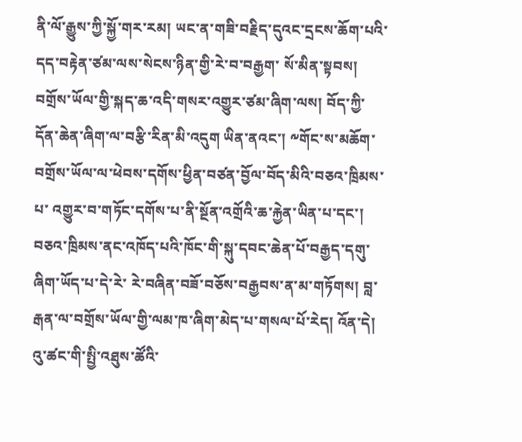ནི་ལོ་རྒྱུས་ཀྱི་སྐྱོ་གར་རམ། ཡང་ན་གཟི་བརྗིད་དུའང་དྲངས་ཆོག་པའི་དད་བརྟེན་ཙམ་ལས་སེངས་ཉིན་གྱི་རེ་བ་བརྒྱག་ སོ་མིན་སྟབས། བགྲོས་ཡོལ་གྱི་སྐད་ཆ་འདི་གསར་འགྱུར་ཙམ་ཞིག་ལས། བོད་ཀྱི་དོན་ཆེན་ཞིག་ལ་བརྩི་རིན་མི་འདུག ཡིན་ནའང་། ༸གོང་ས་མཆོག་བགྲོས་ཡོལ་ལ་ཕེབས་དགོས་ཕྱིན་བཙན་བྱོལ་བོད་མིའི་བཅའ་ཁྲིམས་པ་ འགྱུར་བ་གཏོང་དགོས་པ་ནི་སྔོན་འགྲོའི་ཆ་རྐྱེན་ཡིན་པ་དང་། བཅའ་ཁྲིམས་ནང་འཁོད་པའི་ཁོང་གི་སྐུ་དབང་ཆེན་པོ་བརྒྱད་དགུ་ཞིག་ཡོད་པ་དེ་རེ་ རེ་བཞིན་བཟོ་བཅོས་བརྒྱབས་ན་མ་གཏོགས། བླ་རྒན་ལ་བགྲོས་ཡོལ་གྱི་ལམ་ཁ་ཞིག་མེད་པ་གསལ་པོ་རེད། འོན་དེ། འུ་ཚང་གི་སྤྱི་འཐུས་ཚོའི་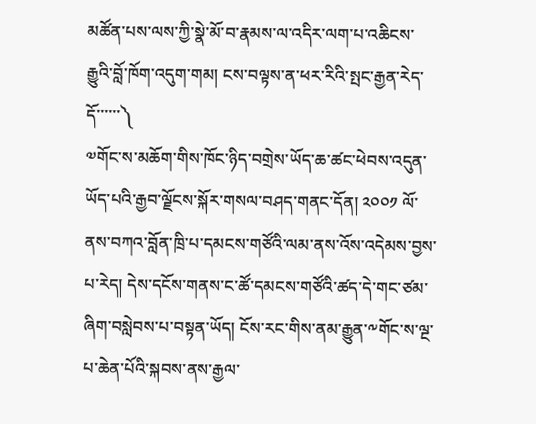མཚོན་པས་ལས་ཀྱི་སྣེ་མོ་བ་རྣམས་ལ་འདིར་ལག་པ་འཆིངས་ རྒྱུའི་བློ་ཁོག་འདུག་གམ། ངས་བལྟས་ན་ཕར་རིའི་སྤང་རྒྱན་རེད་དོ་་་་་་༽
༧གོང་ས་མཆོག་གིས་ཁོང་ཉིད་བགྲེས་ཡོད་ཆ་ཚང་ཕེབས་འདུན་ཡོད་པའི་རྒྱབ་ལྗོངས་སྐོར་གསལ་བཤད་གནང་དོན། ༢༠༠༡ ལོ་ནས་བཀའ་བློན་ཁྲི་པ་དམངས་གཙོའི་ལམ་ནས་འོས་འདེམས་བྱས་པ་རེད། དེས་དངོས་གནས་ང་ཚོ་དམངས་གཙོའི་ཚད་དེ་གང་ཙམ་ཞིག་བསླེབས་པ་བསྟན་ཡོད། ངོས་རང་གིས་ནམ་རྒྱུན་༸གོང་ས་ལྔ་པ་ཆེན་པོའི་སྐབས་ནས་རྒྱལ་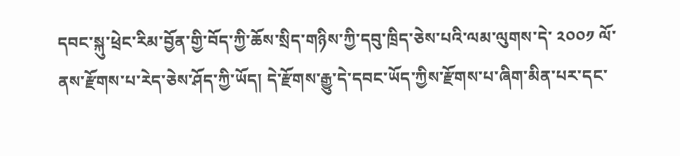དབང་སྐུ་ཕྲེང་རིམ་བྱོན་གྱི་བོད་ཀྱི་ཆོས་སྲིད་གཉིས་ཀྱི་དབུ་ཁྲིད་ཅེས་པའི་ལམ་ལུགས་དེ་ ༢༠༠༡ ལོ་ནས་རྫོགས་པ་རེད་ཅེས་ཤོད་ཀྱི་ཡོད། དེ་རྫོགས་རྒྱུ་དེ་དབང་ཡོད་ཀྱིས་རྫོགས་པ་ཞིག་མིན་པར་དང་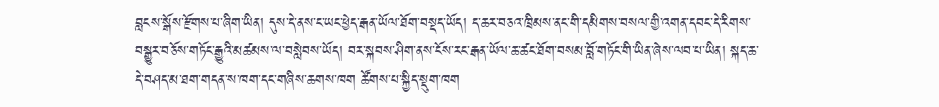བླངས་སྒོས་རྫོགས་པ་ཞིག་ཡིན། དུས་དེ་ནས་ང་ཡང་ཕྱེད་རྒན་ཡོལ་ཐོག་བསྡད་ཡོད། ད་ཆར་བཅའ་ཁྲིམས་ནང་གི་དམིགས་བསལ་གྱི་འགན་དབང་དེ་རིགས་བསྒྱུར་བཅོས་གཏོང་རྒྱུའི་མཚམས་ལ་བསླེབས་ཡོད། བར་སྐབས་ཤིག་ནས་ངོས་རང་རྒན་ཡོལ་ཆ་ཚང་ཐོག་བསམ་བློ་གཏོང་གི་ཡིན་ཞེས་ལབ་པ་ཡིན། སྐད་ཆ་དེ་བཤད་མ་ཐག་གདན་ས་ཁག་དང་གཞིས་ཆགས་ཁག ཚོགས་པ་སྐྱིད་སྡུག་ཁག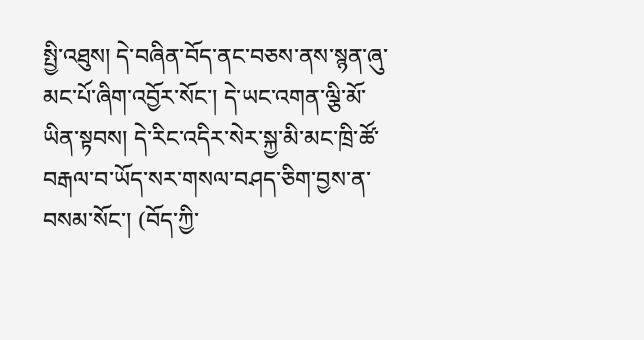སྤྱི་འཐུས། དེ་བཞིན་བོད་ནང་བཅས་ནས་སྙན་ཞུ་མང་པོ་ཞིག་འབྱོར་སོང་། དེ་ཡང་འགན་ལྕི་མོ་ཡིན་སྟབས། དེ་རིང་འདིར་སེར་སྐྱ་མི་མང་ཁྲི་ཚོ་བརྒལ་བ་ཡོད་སར་གསལ་བཤད་ཅིག་བྱས་ན་བསམ་སོང་། (བོད་ཀྱི་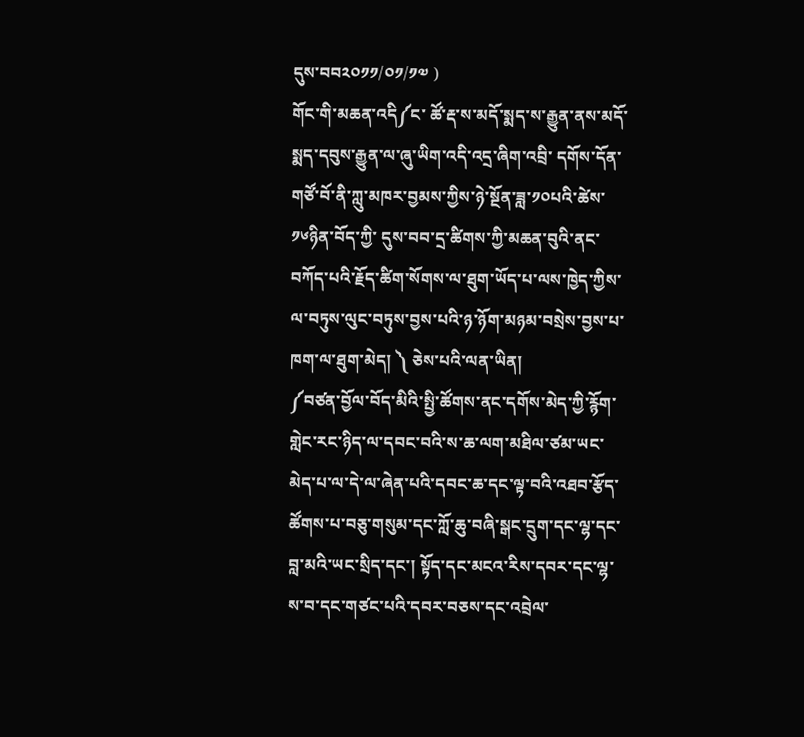དུས་བབ༢༠༡༡/༠༡/༡༧ )
གོང་གི་མཆན་འདི༼ང་ ཚོ་རྡ་ས་མདོ་སྨད་ས་རྒྱུན་ནས་མདོ་སྨད་དབུས་རྒྱུན་ལ་ཞུ་ཡིག་འདི་འདྲ་ཞིག་འབྲི་ དགོས་དོན་གཙོ་བོ་ནི་ཀླུ་མཁར་བྱམས་ཀྱིས་ཉེ་སྔོན་ཟླ་༡༠པའི་ཚེས་༡༦ཉིན་བོད་ཀྱི་ དུས་བབ་དྲ་ཚིགས་ཀྱི་མཆན་བུའི་ནང་བཀོད་པའི་རྗོད་ཚིག་སོགས་ལ་ཐུག་ཡོད་པ་ལས་ཁྱེད་ཀྱིས་ལ་བཏུས་ལུང་བཏུས་བྱས་པའི་ཉ་ཉོག་མཉམ་བསྲེས་བྱས་པ་ཁག་ལ་ཐུག་མེད། ༽ ཅེས་པའི་ལན་ཡིན།
༼བཙན་བྱོལ་བོད་མིའི་སྤྱི་ཚོགས་ནང་དགོས་མེད་ཀྱི་རྙོག་གླེང་རང་ཉིད་ལ་དབང་བའི་ས་ཆ་ལག་མཐིལ་ཙམ་ཡང་མེད་པ་ལ་དེ་ལ་ཞེན་པའི་དབང་ཆ་དང་ལྟ་བའི་འཐབ་རྩོད་ཚོགས་པ་བཅུ་གསུམ་དང་ཀློ་ཆུ་བཞི་སྒང་དྲུག་དང་ལྷ་དང་བླ་མའི་ཡང་སྲིད་དང་། སྟོད་དང་མངའ་རིས་དབར་དང་ལྷ་ས་བ་དང་གཙང་པའི་དབར་བཅས་དང་འབྲེལ་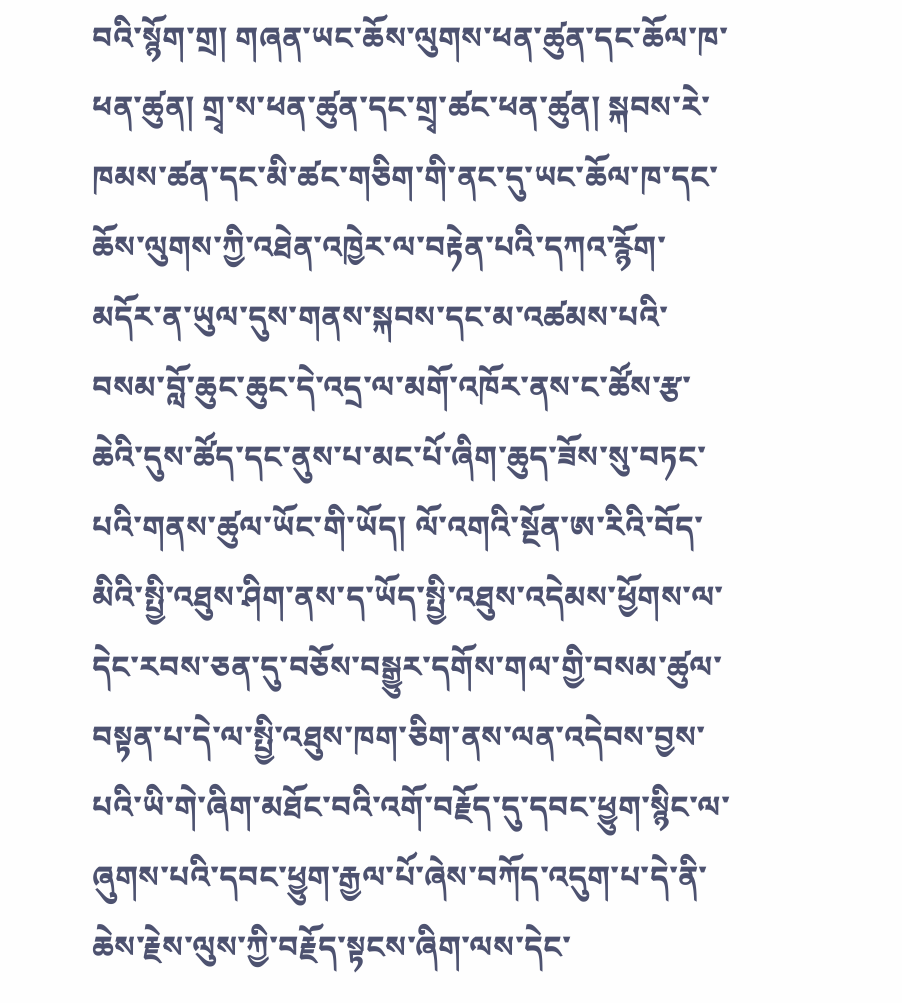བའི་སྙོག་གྲ། གཞན་ཡང་ཆོས་ལུགས་ཕན་ཚུན་དང་ཆོལ་ཁ་ཕན་ཚུན། གྲྭ་ས་ཕན་ཚུན་དང་གྲྭ་ཚང་ཕན་ཚུན། སྐབས་རེ་ཁམས་ཚན་དང་མི་ཚང་གཅིག་གི་ནང་དུ་ཡང་ཆོལ་ཁ་དང་ཆོས་ལུགས་ཀྱི་འཐེན་འཁྱེར་ལ་བརྟེན་པའི་དཀའ་རྙོག་མདོར་ན་ཡུལ་དུས་གནས་སྐབས་དང་མ་འཚམས་པའི་བསམ་བློ་ཆུང་ཆུང་དེ་འདྲ་ལ་མགོ་འཁོར་ནས་ང་ཚོས་རྩ་ཆེའི་དུས་ཚོད་དང་ནུས་པ་མང་པོ་ཞིག་ཆུད་ཟོས་སུ་བཏང་པའི་གནས་ཚུལ་ཡོང་གི་ཡོད། ལོ་འགའི་སྔོན་ཨ་རིའི་བོད་མིའི་སྤྱི་འཐུས་ཤིག་ནས་ད་ཡོད་སྤྱི་འཐུས་འདེམས་ཕྱོགས་ལ་དེང་རབས་ཅན་དུ་བཅོས་བསྒྱུར་དགོས་གལ་གྱི་བསམ་ཚུལ་བསྟན་པ་དེ་ལ་སྤྱི་འཐུས་ཁག་ཅིག་ནས་ལན་འདེབས་བྱས་པའི་ཡི་གེ་ཞིག་མཐོང་བའི་འགོ་བརྗོད་དུ་དབང་ཕྱུག་སྙིང་ལ་ཞུགས་པའི་དབང་ཕྱུག་རྒྱལ་པོ་ཞེས་བཀོད་འདུག་པ་དེ་ནི་ཆེས་རྗེས་ལུས་ཀྱི་བརྗོད་སྟངས་ཞིག་ལས་དེང་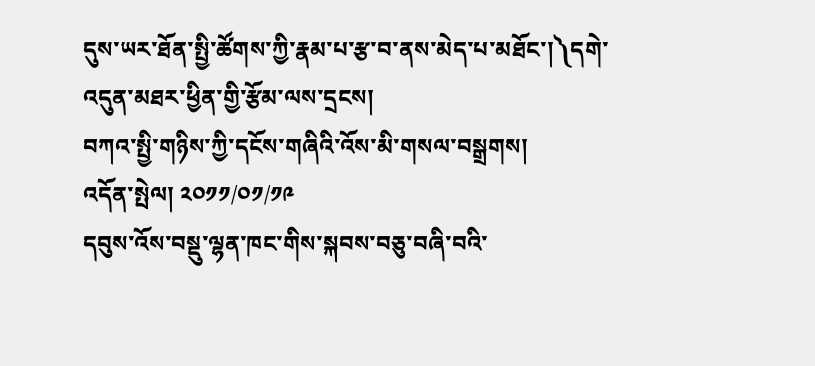དུས་ཡར་ཐོན་སྤྱི་ཚོགས་ཀྱི་རྣམ་པ་རྩ་བ་ནས་མེད་པ་མཐོང་།༽དགེ་འདུན་མཐར་ཕྱིན་གྱི་རྩོམ་ལས་དྲངས།
བཀའ་སྤྱི་གཉིས་ཀྱི་དངོས་གཞིའི་འོས་མི་གསལ་བསྒྲགས།
འདོན་སྤེལ། ༢༠༡༡/༠༡/༡༩
དབུས་འོས་བསྡུ་ལྷན་ཁང་གིས་སྐབས་བཅུ་བཞི་བའི་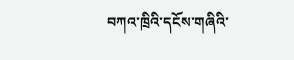བཀའ་ཁྲིའི་དངོས་གཞིའི་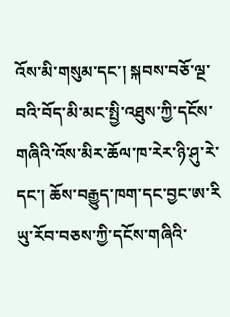འོས་མི་གསུམ་དང་། སྐབས་བཅོ་ལྔ་བའི་བོད་མི་མང་སྤྱི་འཐུས་ཀྱི་དངོས་གཞིའི་འོས་མིར་ཆོལ་ཁ་རེར་ཉི་ཤུ་རེ་དང་། ཆོས་བརྒྱུད་ཁག་དང་བྱང་ཨ་རི ཡུ་རོབ་བཅས་ཀྱི་དངོས་གཞིའི་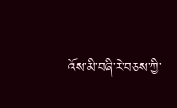འོས་མི་བཞི་རེ་བཅས་ཀྱི་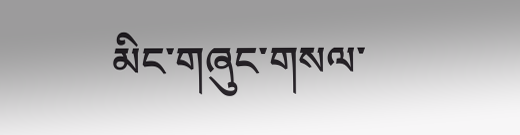མིང་གཞུང་གསལ་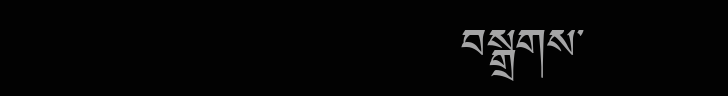བསྒྲགས་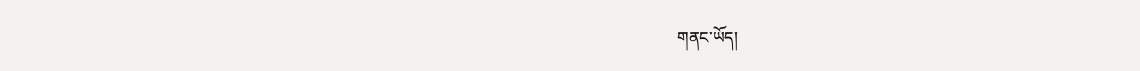གནང་ཡོད།